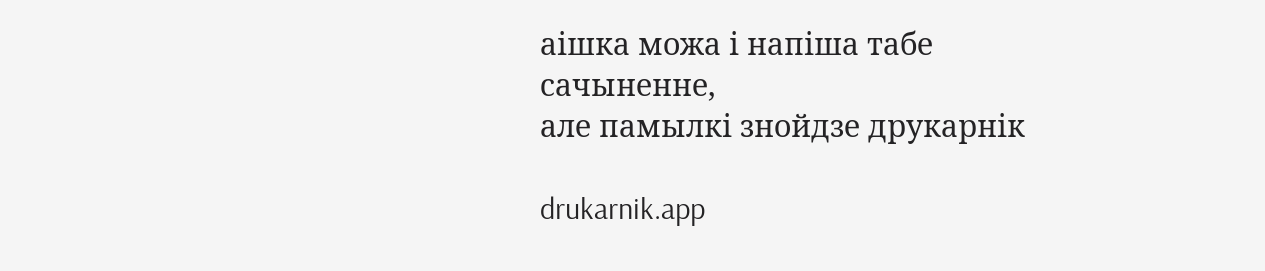аішка можа і напіша табе сачыненне,
але памылкі знойдзе друкарнік

drukarnik.app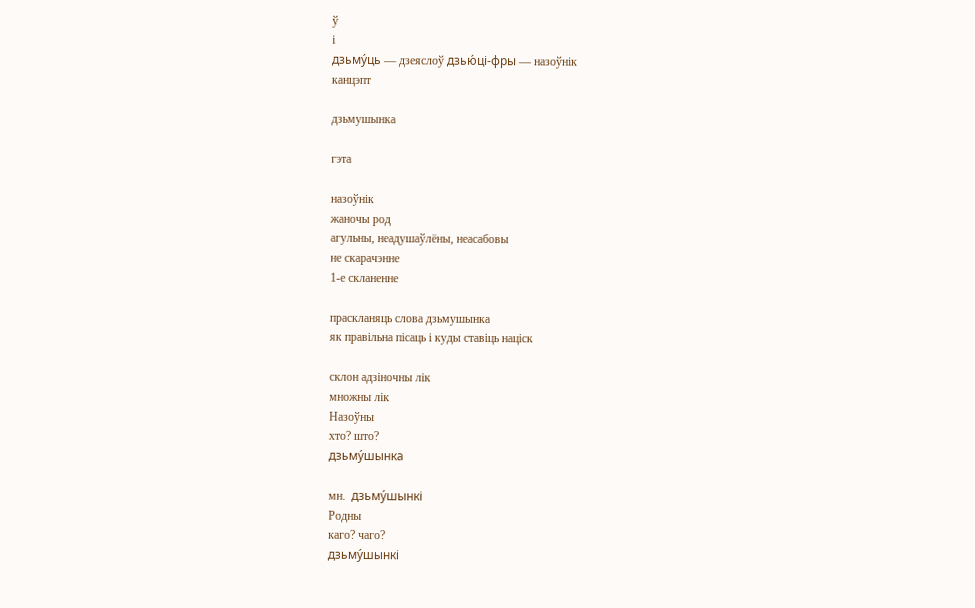ў
і
дзьму́ць — дзеяслоў дзью́ці-фры — назоўнік
канцэпт

дзьмушынка

гэта

назоўнік
жаночы род
агульны, неадушаўлёны, неасабовы
не скарачэнне
1-е скланенне

праскланяць слова дзьмушынка
як правільна пісаць і куды ставіць націск

склон адзіночны лік
множны лік
Назоўны
хто? што?
дзьму́шынка

мн.  дзьму́шынкі
Родны
каго? чаго?
дзьму́шынкі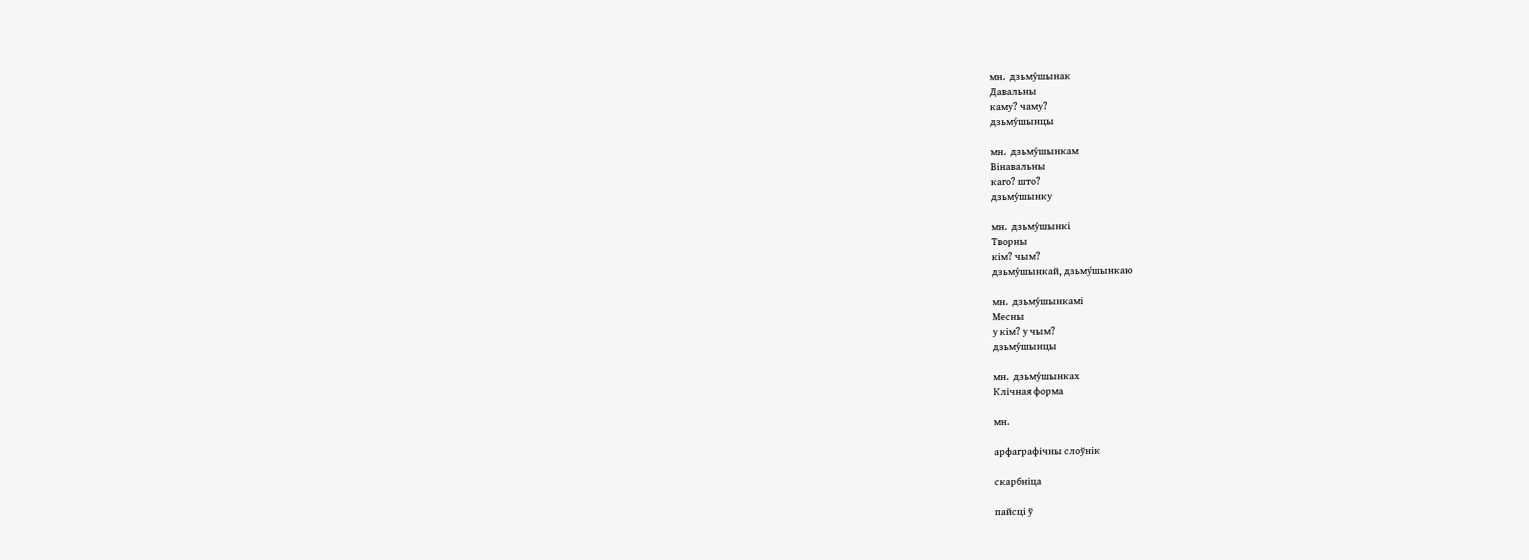мн.  дзьму́шынак
Давальны
каму? чаму?
дзьму́шынцы

мн.  дзьму́шынкам
Вінавальны
каго? што?
дзьму́шынку

мн.  дзьму́шынкі
Творны
кім? чым?
дзьму́шынкай, дзьму́шынкаю

мн.  дзьму́шынкамі
Месны
у кім? у чым?
дзьму́шынцы

мн.  дзьму́шынках
Клічная форма

мн.

арфаграфічны слоўнік

скарбніца

пайсці ў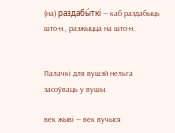(на) раздабы́ткі — каб раздабыць што-н., разжыцца на што-н.


Палачкі для вушэй нельга засоўваць у вушы.

век жыві — век вучыся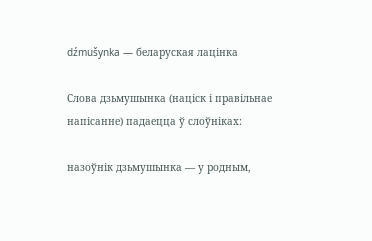dźmušynka — беларуская лацінка

Слова дзьмушынка (націск і правільнае напісанне) падаецца ў слоўніках:

назоўнік дзьмушынка — у родным,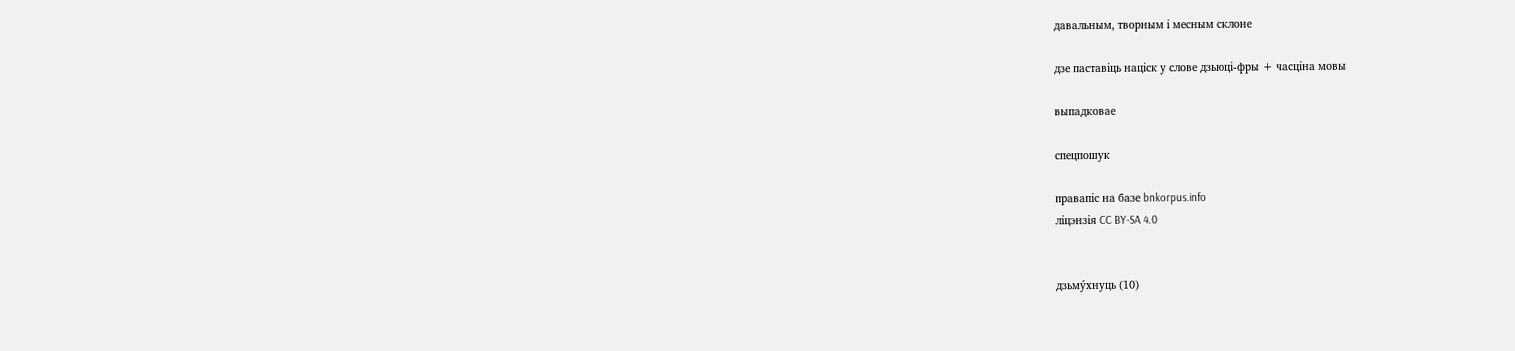давальным, творным і месным склоне

дзе паставіць націск у слове дзьюці-фры + часціна мовы

выпадковае

спецпошук

правапіс на базе bnkorpus.info
ліцэнзія CC BY-SA 4.0


дзьму́хнуць (10)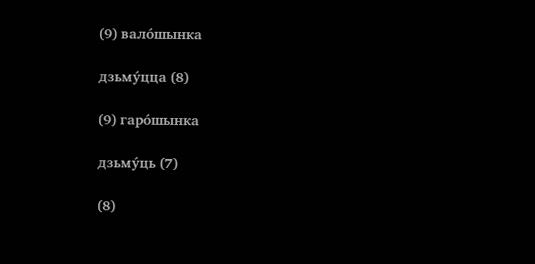(9) вало́шынка

дзьму́цца (8)

(9) гаро́шынка

дзьму́ць (7)

(8)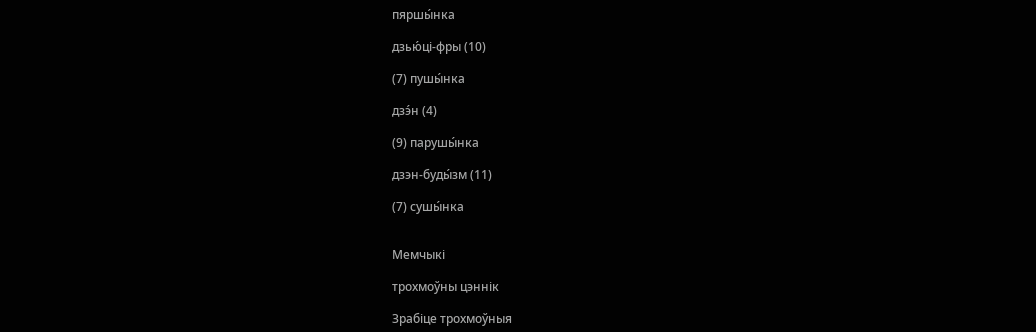пяршы́нка

дзью́ці-фры (10)

(7) пушы́нка

дзэ́н (4)

(9) парушы́нка

дзэн-буды́зм (11)

(7) сушы́нка


Мемчыкі

трохмоўны цэннік

Зрабіце трохмоўныя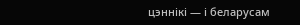цэннікі — і беларусам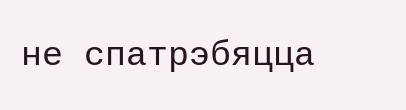не спатрэбяцца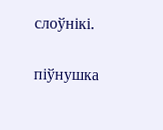слоўнікі.

піўнушка